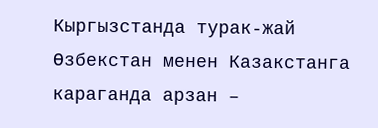Кыргызстанда турак-жай Өзбекстан менен Казакстанга караганда арзан –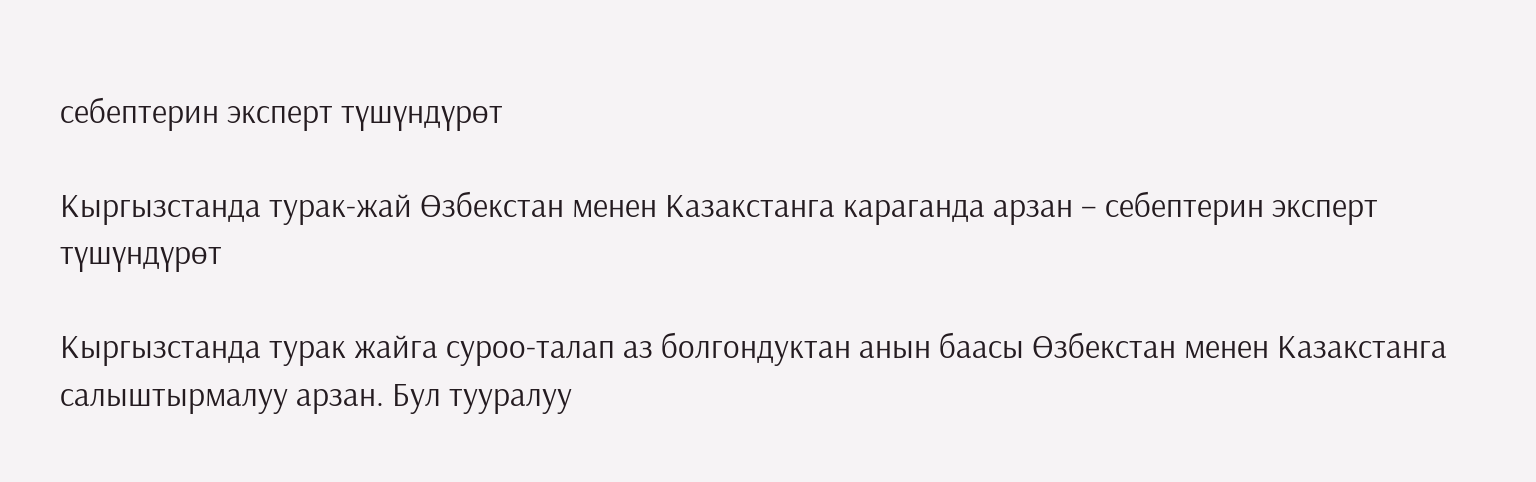себептерин эксперт түшүндүрөт

Кыргызстанда турак-жай Өзбекстан менен Казакстанга караганда арзан – себептерин эксперт түшүндүрөт

Кыргызстанда турак жайга суроо-талап аз болгондуктан анын баасы Өзбекстан менен Казакстанга салыштырмалуу арзан. Бул тууралуу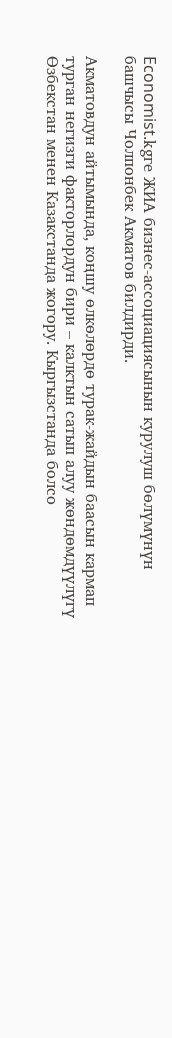Economist.kgге ЖИА бизнес-ассоциациясынын курулуш бөлүмүнүн башчысы Чолпонбек Акматов билдирди.

Акматовдун айтымында, коңшу өлкөлөрдө турак-жайдын баасын кармап турган негизги факторлордун бири – калктын сатып алуу жөндөмдүүлүгү Өзбекстан менен Казакстанда жогору. Кыргызстанда болсо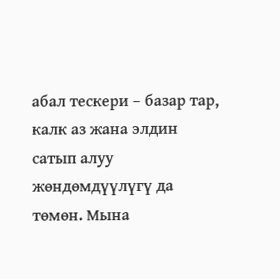абал тескери – базар тар, калк аз жана элдин сатып алуу жөндөмдүүлүгү да төмөн. Мына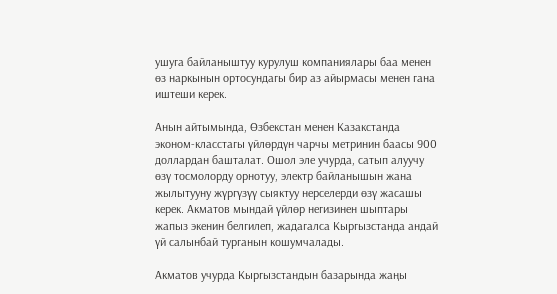ушуга байланыштуу курулуш компаниялары баа менен өз наркынын ортосундагы бир аз айырмасы менен гана иштеши керек.

Анын айтымында, Өзбекстан менен Казакстанда эконом-класстагы үйлөрдүн чарчы метринин баасы 900 доллардан башталат. Ошол эле учурда, сатып алуучу өзү тосмолорду орнотуу, электр байланышын жана жылытууну жүргүзүү сыяктуу нерселерди өзү жасашы керек. Акматов мындай үйлөр негизинен шыптары жапыз экенин белгилеп, жадагалса Кыргызстанда андай үй салынбай турганын кошумчалады.

Акматов учурда Кыргызстандын базарында жаңы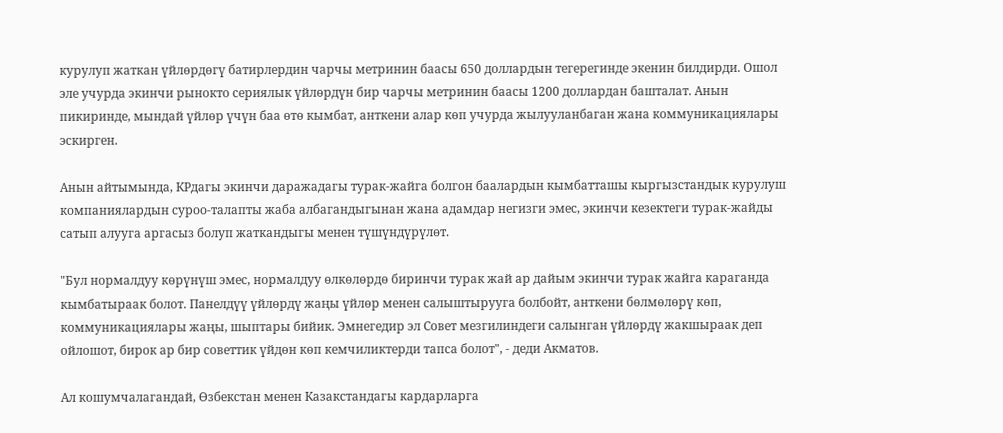курулуп жаткан үйлөрдөгү батирлердин чарчы метринин баасы 650 доллардын тегерегинде экенин билдирди. Ошол эле учурда экинчи рынокто сериялык үйлөрдүн бир чарчы метринин баасы 1200 доллардан башталат. Анын пикиринде, мындай үйлөр үчүн баа өтө кымбат, анткени алар көп учурда жылууланбаган жана коммуникациялары эскирген.

Анын айтымында, КРдагы экинчи даражадагы турак-жайга болгон баалардын кымбатташы кыргызстандык курулуш компаниялардын суроо-талапты жаба албагандыгынан жана адамдар негизги эмес, экинчи кезектеги турак-жайды сатып алууга аргасыз болуп жаткандыгы менен түшүндүрүлөт.

"Бул нормалдуу көрүнүш эмес, нормалдуу өлкөлөрдө биринчи турак жай ар дайым экинчи турак жайга караганда кымбатыраак болот. Панелдүү үйлөрдү жаңы үйлөр менен салыштырууга болбойт, анткени бөлмөлөрү көп, коммуникациялары жаңы, шыптары бийик. Эмнегедир эл Совет мезгилиндеги салынган үйлөрдү жакшыраак деп ойлошот, бирок ар бир советтик үйдөн көп кемчиликтерди тапса болот", - деди Акматов.

Ал кошумчалагандай, Өзбекстан менен Казакстандагы кардарларга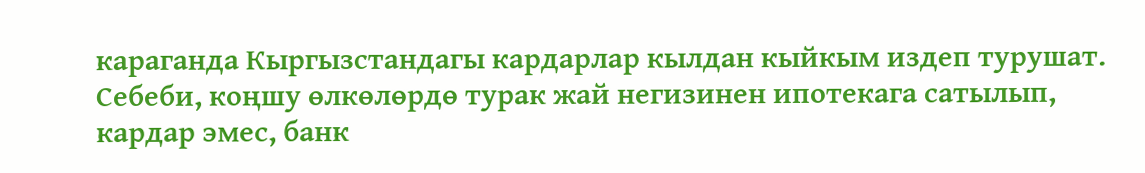караганда Кыргызстандагы кардарлар кылдан кыйкым издеп турушат. Себеби, коңшу өлкөлөрдө турак жай негизинен ипотекага сатылып, кардар эмес, банк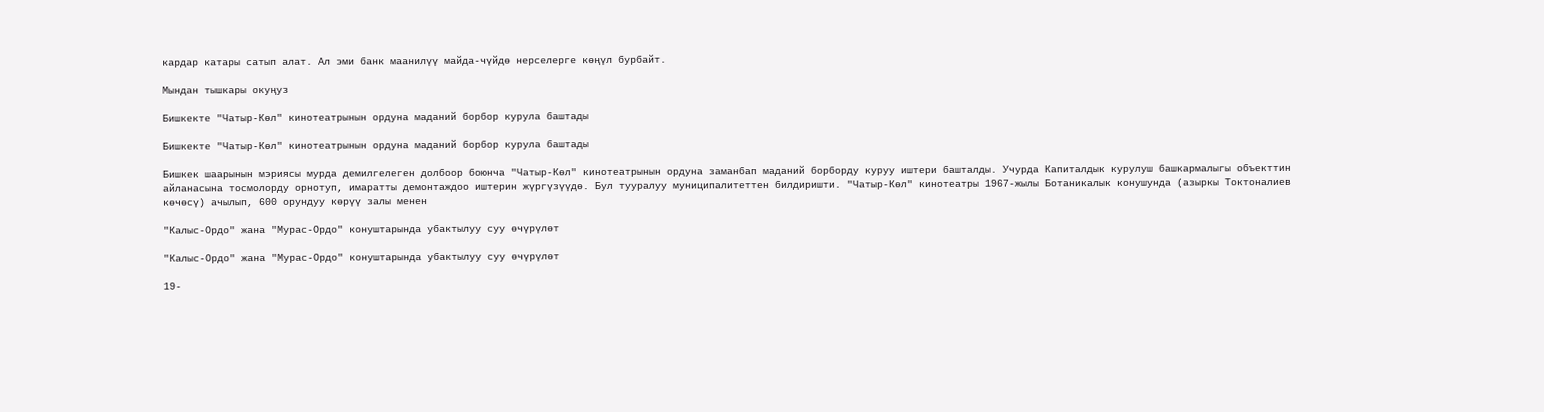кардар катары сатып алат. Ал эми банк маанилүү майда-чүйдө нерселерге көңүл бурбайт.

Мындан тышкары окуңуз

Бишкекте "Чатыр-Көл" кинотеатрынын ордуна маданий борбор курула баштады

Бишкекте "Чатыр-Көл" кинотеатрынын ордуна маданий борбор курула баштады

Бишкек шаарынын мэриясы мурда демилгелеген долбоор боюнча "Чатыр-Көл" кинотеатрынын ордуна заманбап маданий борборду куруу иштери башталды. Учурда Капиталдык курулуш башкармалыгы объекттин айланасына тосмолорду орнотуп, имаратты демонтаждоо иштерин жүргүзүүдө. Бул тууралуу муниципалитеттен билдиришти. "Чатыр-Көл" кинотеатры 1967-жылы Ботаникалык конушунда (азыркы Токтоналиев көчөсү) ачылып, 600 орундуу көрүү залы менен

"Калыс-Ордо" жана "Мурас-Ордо" конуштарында убактылуу суу өчүрүлөт

"Калыс-Ордо" жана "Мурас-Ордо" конуштарында убактылуу суу өчүрүлөт

19-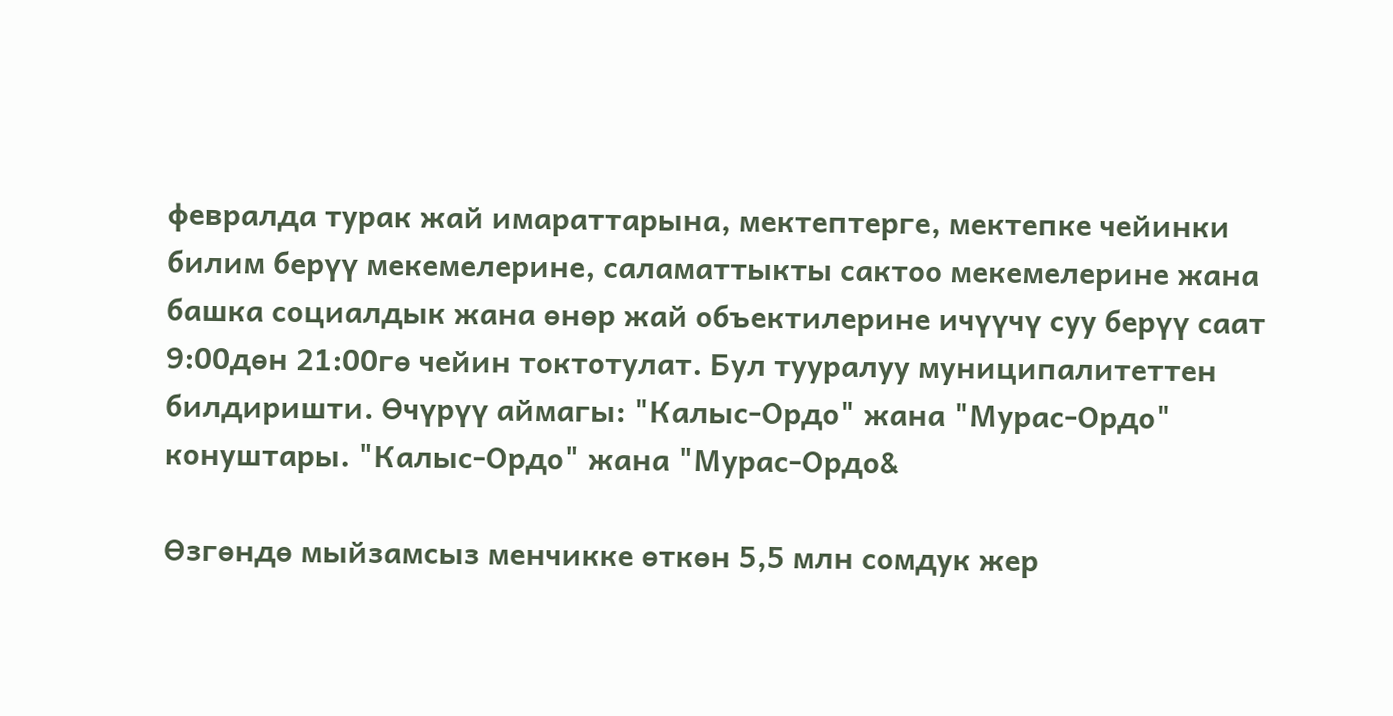февралда турак жай имараттарына, мектептерге, мектепке чейинки билим берүү мекемелерине, саламаттыкты сактоо мекемелерине жана башка социалдык жана өнөр жай объектилерине ичүүчү суу берүү саат 9:00дөн 21:00гө чейин токтотулат. Бул тууралуу муниципалитеттен билдиришти. Өчүрүү аймагы: "Калыс-Ордо" жана "Мурас-Ордо" конуштары. "Калыс-Ордо" жана "Мурас-Ордо&

Өзгөндө мыйзамсыз менчикке өткөн 5,5 млн сомдук жер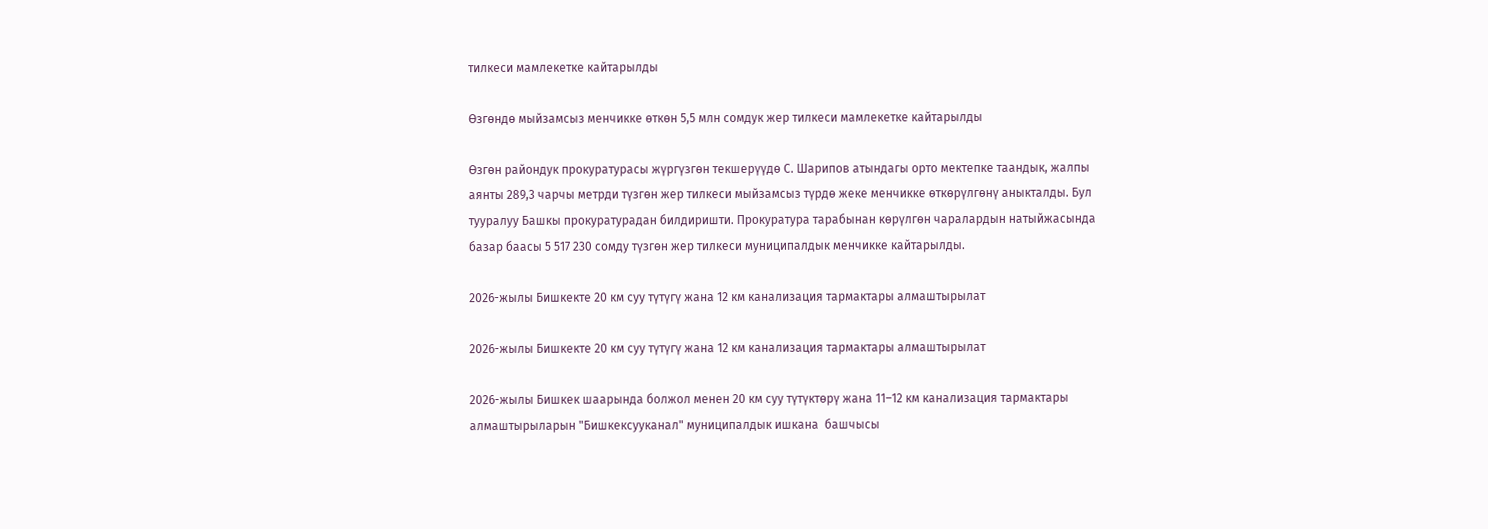тилкеси мамлекетке кайтарылды

Өзгөндө мыйзамсыз менчикке өткөн 5,5 млн сомдук жер тилкеси мамлекетке кайтарылды

Өзгөн райондук прокуратурасы жүргүзгөн текшерүүдө С. Шарипов атындагы орто мектепке таандык, жалпы аянты 289,3 чарчы метрди түзгөн жер тилкеси мыйзамсыз түрдө жеке менчикке өткөрүлгөнү аныкталды. Бул тууралуу Башкы прокуратурадан билдиришти. Прокуратура тарабынан көрүлгөн чаралардын натыйжасында базар баасы 5 517 230 сомду түзгөн жер тилкеси муниципалдык менчикке кайтарылды.

2026-жылы Бишкекте 20 км суу түтүгү жана 12 км канализация тармактары алмаштырылат

2026-жылы Бишкекте 20 км суу түтүгү жана 12 км канализация тармактары алмаштырылат

2026-жылы Бишкек шаарында болжол менен 20 км суу түтүктөрү жана 11–12 км канализация тармактары алмаштырыларын "Бишкексууканал" муниципалдык ишкана  башчысы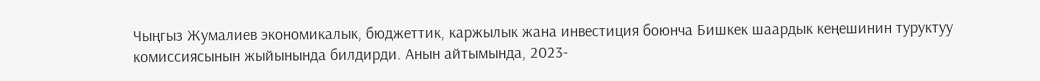Чыңгыз Жумалиев экономикалык, бюджеттик, каржылык жана инвестиция боюнча Бишкек шаардык кеңешинин туруктуу комиссиясынын жыйынында билдирди. Анын айтымында, 2023-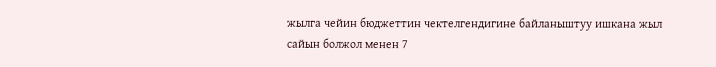жылга чейин бюджеттин чектелгендигине байланыштуу ишкана жыл сайын болжол менен 7